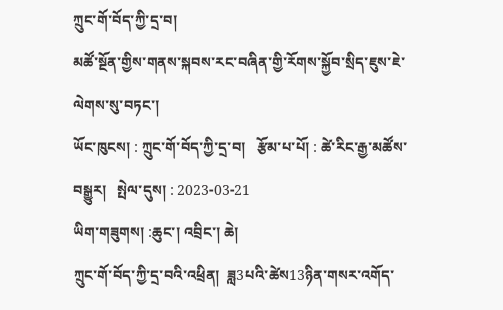ཀྲུང་གོ་བོད་ཀྱི་དྲ་བ།
མཚོ་སྔོན་གྱིས་གནས་སྐབས་རང་བཞིན་གྱི་རོགས་སྐྱོབ་སྲིད་ཇུས་ཇེ་ལེགས་སུ་བཏང་།
ཡོང་ཁུངས། : ཀྲུང་གོ་བོད་ཀྱི་དྲ་བ།   རྩོམ་པ་པོ། : ཚེ་རིང་རྒྱ་མཚོས་བསྒྱུར།   སྤེལ་དུས། : 2023-03-21
ཡིག་གཟུགས། :ཆུང་། འབྲིང་། ཆེ།
ཀྲུང་གོ་བོད་ཀྱི་དྲ་བའི་འཕྲིན།  ཟླ3པའི་ཚེས13ཉིན་གསར་འགོད་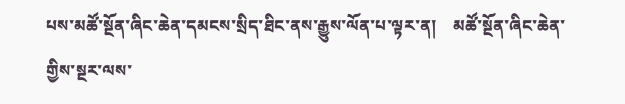པས་མཚོ་སྔོན་ཞིང་ཆེན་དམངས་སྲིད་ཐིང་ནས་རྒྱུས་ལོན་པ་ལྟར་ན།    མཚོ་སྔོན་ཞིང་ཆེན་གྱིས་སྔར་ལས་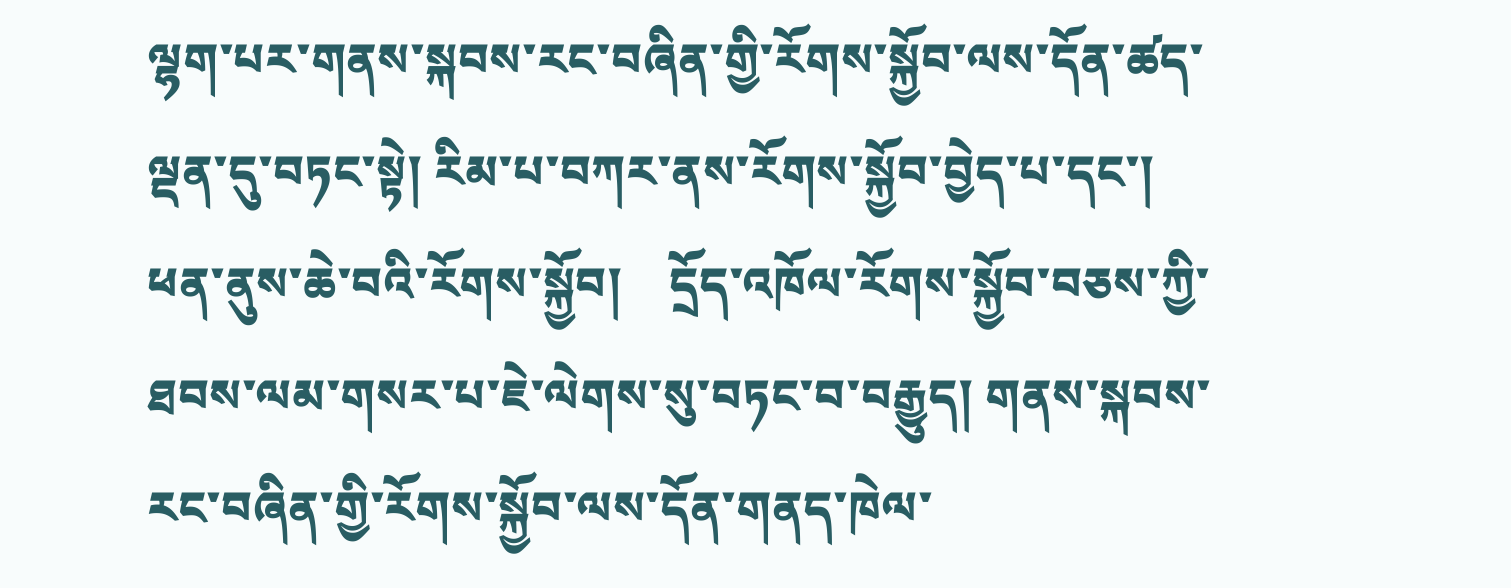ལྷག་པར་གནས་སྐབས་རང་བཞིན་གྱི་རོགས་སྐྱོབ་ལས་དོན་ཚད་ལྡན་དུ་བཏང་སྟེ། རིམ་པ་བཀར་ནས་རོགས་སྐྱོབ་བྱེད་པ་དང་།    ཕན་ནུས་ཆེ་བའི་རོགས་སྐྱོབ།    དྲོད་འཁོལ་རོགས་སྐྱོབ་བཅས་ཀྱི་ཐབས་ལམ་གསར་པ་ཇེ་ལེགས་སུ་བཏང་བ་བརྒྱུད། གནས་སྐབས་རང་བཞིན་གྱི་རོགས་སྐྱོབ་ལས་དོན་གནད་ཁེལ་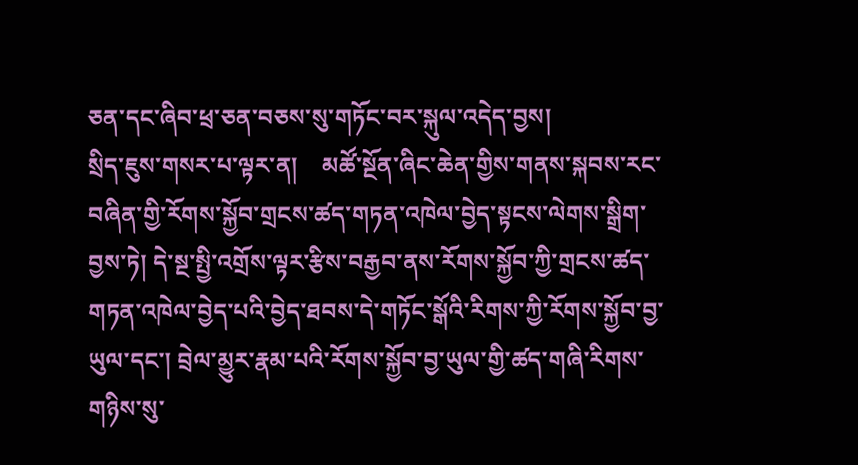ཅན་དང་ཞིབ་ཕྲ་ཅན་བཅས་སུ་གཏོང་བར་སྐུལ་འདེད་བྱས།
སྲིད་ཇུས་གསར་པ་ལྟར་ན།    མཚོ་སྔོན་ཞིང་ཆེན་གྱིས་གནས་སྐབས་རང་བཞིན་གྱི་རོགས་སྐྱོབ་གྲངས་ཚད་གཏན་འཁེལ་བྱེད་སྟངས་ལེགས་སྒྲིག་བྱས་ཏེ། དེ་སྔ་སྤྱི་འགྲོས་ལྟར་རྩིས་བརྒྱབ་ནས་རོགས་སྐྱོབ་ཀྱི་གྲངས་ཚད་གཏན་འཁེལ་བྱེད་པའི་བྱེད་ཐབས་དེ་གཏོང་སྒོའི་རིགས་ཀྱི་རོགས་སྐྱོབ་བྱ་ཡུལ་དང་། བྲེལ་མྱུར་རྣམ་པའི་རོགས་སྐྱོབ་བྱ་ཡུལ་གྱི་ཚད་གཞི་རིགས་གཉིས་སུ་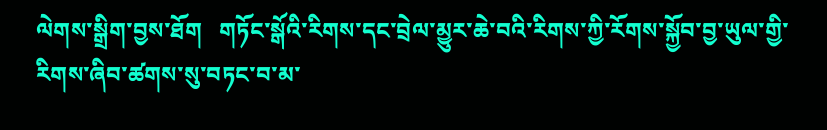ལེགས་སྒྲིག་བྱས་ཐོག   གཏོང་སྒོའི་རིགས་དང་བྲེལ་མྱུར་ཆེ་བའི་རིགས་ཀྱི་རོགས་སྐྱོབ་བྱ་ཡུལ་གྱི་རིགས་ཞིབ་ཚགས་སུ་བཏང་བ་མ་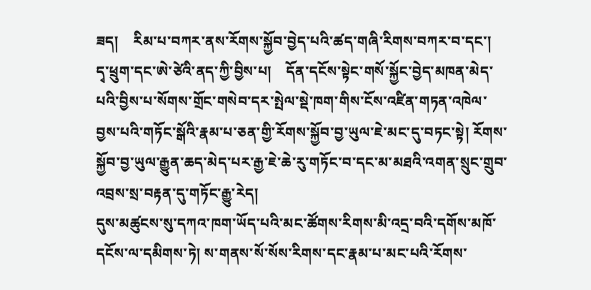ཟད།    རིམ་པ་བཀར་ནས་རོགས་སྐྱོབ་བྱེད་པའི་ཚད་གཞི་རིགས་བཀར་བ་དང་།     དྭ་ཕྲུག་དང་ཨེ་ཙེའི་ནད་ཀྱི་བྱིས་པ།    དོན་དངོས་སྟེང་གསོ་སྐྱོང་བྱེད་མཁན་མེད་པའི་བྱིས་པ་སོགས་གྲོང་གསེབ་དར་སྤེལ་སྡེ་ཁག་གིས་ངོས་འཛིན་གཏན་འཁེལ་བྱས་པའི་གཏོང་སྒོའི་རྣམ་པ་ཅན་གྱི་རོགས་སྐྱོབ་བྱ་ཡུལ་ཇེ་མང་དུ་བཏང་སྟེ། རོགས་སྐྱོབ་བྱ་ཡུལ་རྒྱུན་ཆད་མེད་པར་རྒྱ་ཇེ་ཆེ་རུ་གཏོང་བ་དང་མ་མཐའི་འགན་སྲུང་གྲུབ་འབྲས་སྲ་བརྟན་དུ་གཏོང་རྒྱུ་རེད།
དུས་མཚུངས་སུ་དཀའ་ཁག་ཡོད་པའི་མང་ཚོགས་རིགས་མི་འདྲ་བའི་དགོས་མཁོ་དངོས་ལ་དམིགས་ཏེ། ས་གནས་སོ་སོས་རིགས་དང་རྣམ་པ་མང་པའི་རོགས་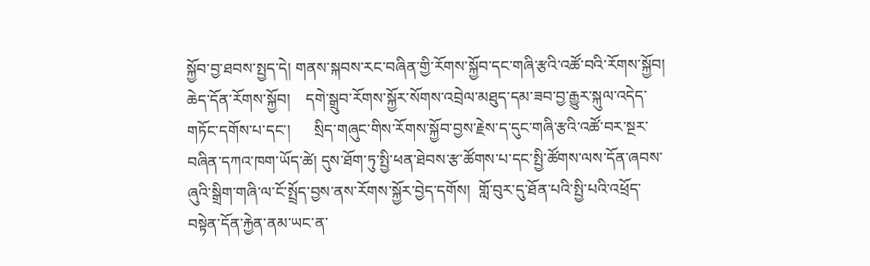སྐྱོབ་བྱ་ཐབས་སྤྱད་དེ། གནས་སྐབས་རང་བཞིན་གྱི་རོགས་སྐྱོབ་དང་གཞི་རྩའི་འཚོ་བའི་རོགས་སྐྱོབ།    ཆེད་དོན་རོགས་སྐྱོབ།    དགེ་སྒྲུབ་རོགས་སྐྱོར་སོགས་འབྲེལ་མཐུད་དམ་ཟབ་བྱ་རྒྱུར་སྐུལ་འདེད་གཏོང་དགོས་པ་དང་།      སྲིད་གཞུང་གིས་རོགས་སྐྱོབ་བྱས་རྗེས་ད་དུང་གཞི་རྩའི་འཚོ་བར་སྔར་བཞིན་དཀའ་ཁག་ཡོད་ཚེ། དུས་ཐོག་ཏུ་སྤྱི་ཕན་ཐེབས་རྩ་ཚོགས་པ་དང་སྤྱི་ཚོགས་ལས་དོན་ཞབས་ཞུའི་སྒྲིག་གཞི་ལ་ངོ་སྤྲོད་བྱས་ནས་རོགས་སྐྱོར་བྱེད་དགོས།  གློ་བུར་དུ་ཐོན་པའི་སྤྱི་པའི་འཕྲོད་བསྟེན་དོན་རྐྱེན་ནམ་ཡང་ན་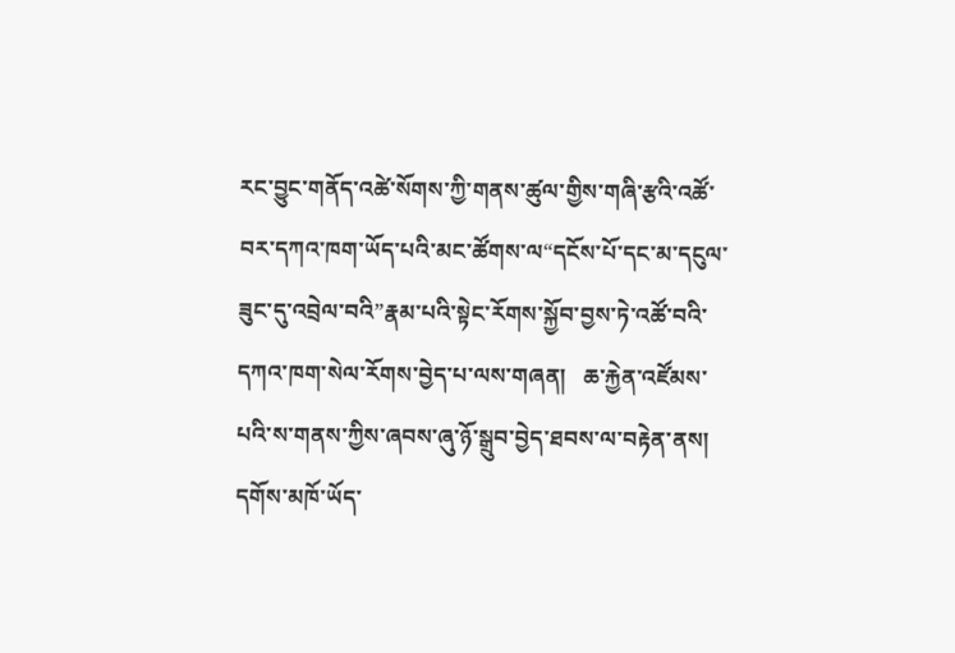རང་བྱུང་གནོད་འཚེ་སོགས་ཀྱི་གནས་ཚུལ་གྱིས་གཞི་རྩའི་འཚོ་བར་དཀའ་ཁག་ཡོད་པའི་མང་ཚོགས་ལ“དངོས་པོ་དང་མ་དངུལ་ཟུང་དུ་འབྲེལ་བའི”རྣམ་པའི་སྟེང་རོགས་སྐྱོབ་བྱས་ཏེ་འཚོ་བའི་དཀའ་ཁག་སེལ་རོགས་བྱེད་པ་ལས་གཞན།   ཆ་རྐྱེན་འཛོམས་པའི་ས་གནས་ཀྱིས་ཞབས་ཞུ་ཉོ་སྒྲུབ་བྱེད་ཐབས་ལ་བརྟེན་ནས། དགོས་མཁོ་ཡོད་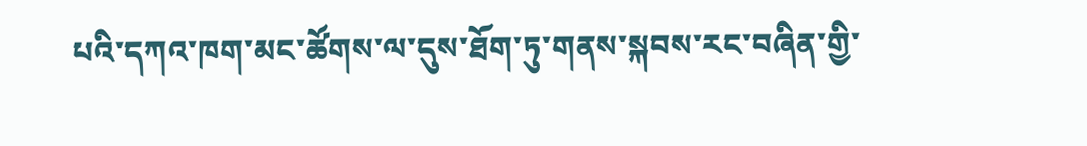པའི་དཀའ་ཁག་མང་ཚོགས་ལ་དུས་ཐོག་ཏུ་གནས་སྐབས་རང་བཞིན་གྱི་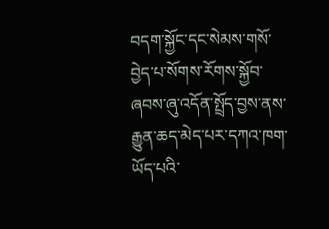བདག་སྐྱོང་དང་སེམས་གསོ་བྱེད་པ་སོགས་རོགས་སྐྱོབ་ཞབས་ཞུ་འདོན་སྤྲོད་བྱས་ནས་རྒྱུན་ཆད་མེད་པར་དཀའ་ཁག་ཡོད་པའི་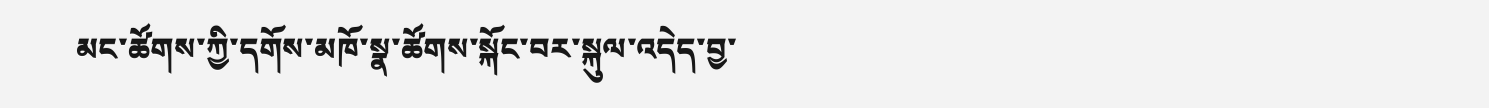མང་ཚོགས་ཀྱི་དགོས་མཁོ་སྣ་ཚོགས་སྐོང་བར་སྐུལ་འདེད་བྱ་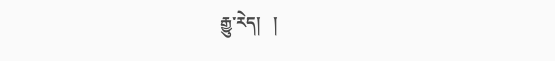རྒྱུ་རེད།   །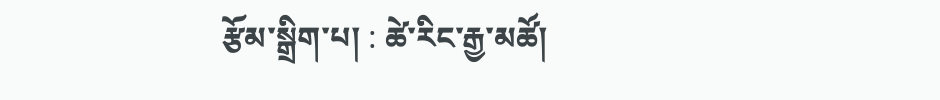རྩོམ་སྒྲིག་པ། : ཚེ་རིང་རྒྱ་མཚོ།